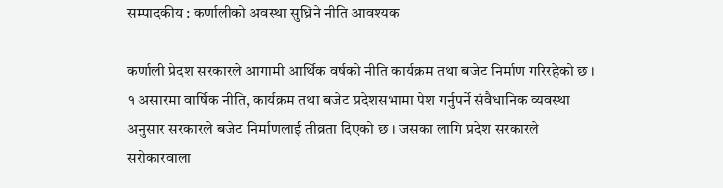सम्पादकीय : कर्णालीको अवस्था सुध्रिने नीति आवश्यक

कर्णाली प्रेदश सरकारले आगामी आर्थिक वर्षको नीति कार्यक्रम तथा बजेट निर्माण गरिरहेको छ । १ असारमा वार्षिक नीति, कार्यक्रम तथा बजेट प्रदेशसभामा पेश गर्नुपर्ने संवैधानिक व्यवस्था अनुसार सरकारले बजेट निर्माणलाई तीव्रता दिएको छ । जसका लागि प्रदेश सरकारले सरोकारवाला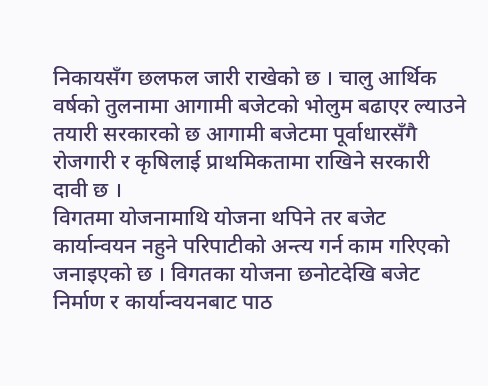निकायसँग छलफल जारी राखेको छ । चालु आर्थिक वर्षको तुलनामा आगामी बजेटको भोलुम बढाएर ल्याउने तयारी सरकारको छ आगामी बजेटमा पूर्वाधारसँगै रोजगारी र कृषिलाई प्राथमिकतामा राखिने सरकारी दावी छ ।
विगतमा योजनामाथि योजना थपिने तर बजेट कार्यान्वयन नहुने परिपाटीको अन्त्य गर्न काम गरिएको जनाइएको छ । विगतका योजना छनोटदेखि बजेट निर्माण र कार्यान्वयनबाट पाठ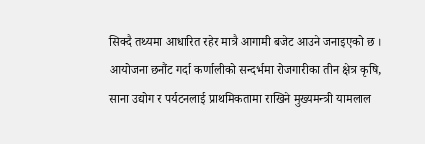सिक्दै तथ्यमा आधारित रहेर मात्रै आगामी बजेट आउने जनाइएको छ । आयोजना छनौंट गर्दा कर्णालीको सन्दर्भमा रोजगारीका तीन क्षेत्र कृषि, साना उद्योग र पर्यटनलाई प्राथमिकतामा राखिने मुख्यमन्त्री यामलाल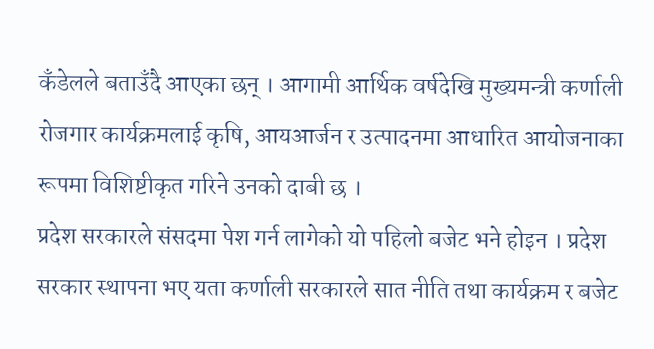कँडेलले बताउँदै आएका छन् । आगामी आर्थिक वर्षदेखि मुख्यमन्त्री कर्णाली रोजगार कार्यक्रमलाई कृषि, आयआर्जन र उत्पादनमा आधारित आयोजनाका रूपमा विशिष्टीकृत गरिने उनको दाबी छ ।
प्रदेश सरकारले संसदमा पेश गर्न लागेको यो पहिलो बजेट भने होइन । प्रदेश सरकार स्थापना भए यता कर्णाली सरकारले सात नीति तथा कार्यक्रम र बजेट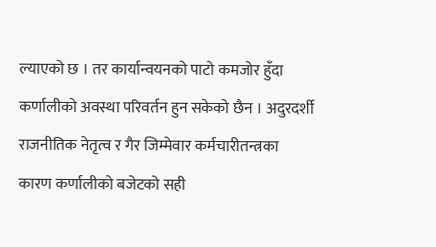ल्याएको छ । तर कार्यान्वयनको पाटो कमजोर हुँदा कर्णालीको अवस्था परिवर्तन हुन सकेको छैन । अदुरदर्शी राजनीतिक नेतृत्व र गैर जिम्मेवार कर्मचारीतन्त्रका कारण कर्णालीको बजेटको सही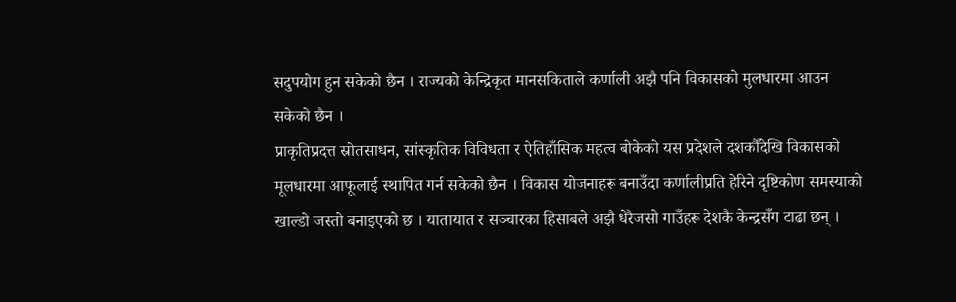सदुपयोग हुन सकेको छैन । राज्यको केन्द्रिकृत मानसकिताले कर्णाली अझै पनि विकासको मुलधारमा आउन सकेको छैन ।
प्राकृतिप्रदत्त स्रोतसाधन, सांस्कृतिक विविधता र ऐतिहाँसिक महत्व बोकेको यस प्रदेशले दशकौँदेखि विकासको मूलधारमा आफूलाई स्थापित गर्न सकेको छैन । विकास योजनाहरू बनाउँदा कर्णालीप्रति हेरिने दृष्टिकोण समस्याको खाल्डो जस्तो बनाइएको छ । यातायात र सञ्चारका हिसाबले अझै धेरैजसो गाउँहरू देशकै केन्द्रसँग टाढा छन् ।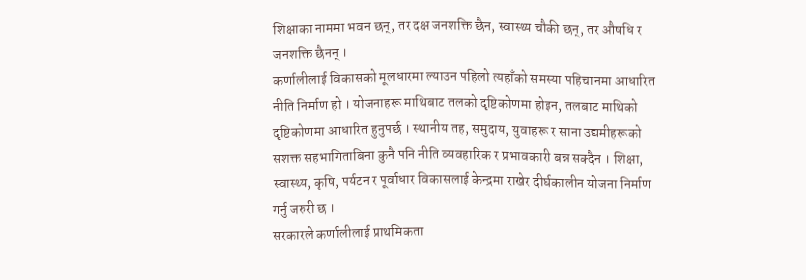शिक्षाका नाममा भवन छन्, तर दक्ष जनशक्ति छैन, स्वास्थ्य चौकी छन्, तर औषधि र जनशक्ति छैनन् ।
कर्णालीलाई विकासको मूलधारमा ल्याउन पहिलो त्यहाँको समस्या पहिचानमा आधारित नीति निर्माण हो । योजनाहरू माथिबाट तलको दृष्टिकोणमा होइन, तलबाट माथिको दृष्टिकोणमा आधारित हुनुपर्छ । स्थानीय तह, समुदाय, युवाहरू र साना उद्यमीहरूको सशक्त सहभागिताबिना कुनै पनि नीति व्यवहारिक र प्रभावकारी बन्न सक्दैन । शिक्षा, स्वास्थ्य, कृषि, पर्यटन र पूर्वाधार विकासलाई केन्द्रमा राखेर दीर्घकालीन योजना निर्माण गर्नु जरुरी छ ।
सरकारले कर्णालीलाई प्राथमिकता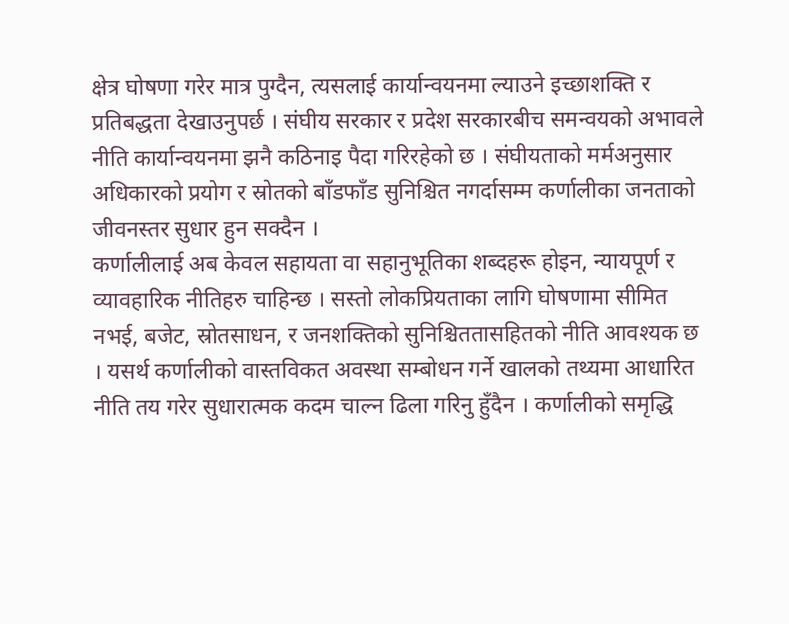क्षेत्र घोषणा गरेर मात्र पुग्दैन, त्यसलाई कार्यान्वयनमा ल्याउने इच्छाशक्ति र प्रतिबद्धता देखाउनुपर्छ । संघीय सरकार र प्रदेश सरकारबीच समन्वयको अभावले नीति कार्यान्वयनमा झनै कठिनाइ पैदा गरिरहेको छ । संघीयताको मर्मअनुसार अधिकारको प्रयोग र स्रोतको बाँडफाँड सुनिश्चित नगर्दासम्म कर्णालीका जनताको जीवनस्तर सुधार हुन सक्दैन ।
कर्णालीलाई अब केवल सहायता वा सहानुभूतिका शब्दहरू होइन, न्यायपूर्ण र व्यावहारिक नीतिहरु चाहिन्छ । सस्तो लोकप्रियताका लागि घोषणामा सीमित नभई, बजेट, स्रोतसाधन, र जनशक्तिको सुनिश्चिततासहितको नीति आवश्यक छ । यसर्थ कर्णालीको वास्तविकत अवस्था सम्बोधन गर्ने खालको तथ्यमा आधारित नीति तय गरेर सुधारात्मक कदम चाल्न ढिला गरिनु हुँदैन । कर्णालीको समृद्धि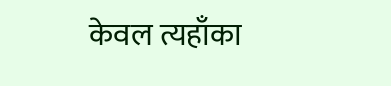केवल त्यहाँका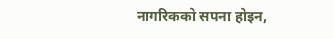नागरिकको सपना होइन,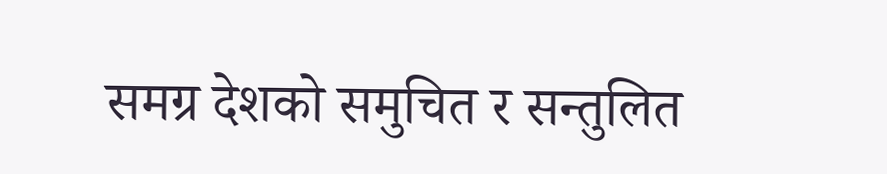समग्र देशको समुचित र सन्तुलित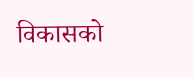विकासको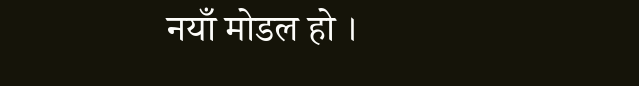नयाँ मोडल हो ।